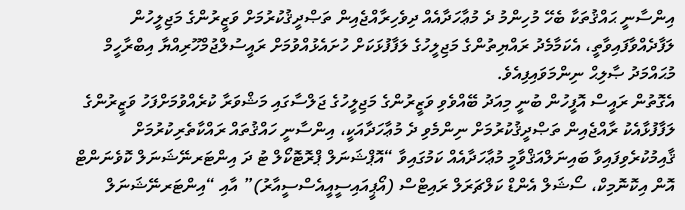އިންސާނީ ޙައްޤުތަކާ ބެހޭ މުހިންމު ދެ މުޢާހަދާއެއް ދިވެހިރާއްޖެއިން ތަޞްދީޤުކުރުމަށް ވަޒީރުންގެ މަޖިލީހުން ލަފާދެއްވާފައިވާތީ، އެކަމާމެދު ރައްޔިތުންގެ މަޖިލީހުގެ ލަފާފުޅަކަށް ހުށައެޅުއްވުމަށް ރައީސުލްޖުމްހޫރިއްޔާ އިބްރާހީމް މުޙައްމަދު ޞާލިޙް ނިންމަވައިފިއެވެ.
އެގޮތުން ރައީސް އޮފީހުން ބުނީ މިއަދު ބޭއްވެވި ވަޒީރުންގެ މަޖިލީހުގެ ޖަލްސާގައި މަޝްވަރާ ކުރެއްވުމަށްފަހު ވަޒީރުންގެ ލަފާފުޅާއެކު ރާއްޖެއިން ތަޞްދީޤުކުރުމަށް ނިންމެވި ދެ މުޢާހަދާއަކީ، އިންސާނީ ހައްޤުތައް ރައްކާތެރިކުރުމަށް ޤާއިމުކުރެވިފައިވާ ބައިނަލްއަޤްވާމީ މުޢާހަދާއެއް ކަމުގައިވާ “އޮޕްޝަނަލް ޕްރޮޓޮކޯލް ޓު ދަ އިންޓަރނޭޝަނަލް ކޮވެނަންޓް އޮން އިކޮނޮމިކް، ސޯޝަލް އެންޑް ކަލްޗަރަލް ރައިޓްސް (އޯޕީއައިސީއީއެސްސީއާރު)” އާއި “އިންޓަރނޭޝަނަލް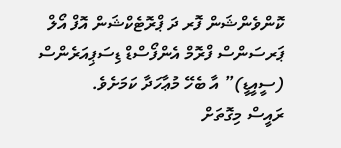ކޮންވެންޝަން ފޮރ ދަ ޕްރޮޓެކްޝަން އޮފް އޯލް ޕަރސަންސް ފްރޮމް އެންފޯސްޑް ޑިސަޕިއަރެންސް (ސީއީޑީ)” އާ ބެހޭ މުޢާހަދާ ކަމަށެވެ.
ރައީސް މިގޮތަށް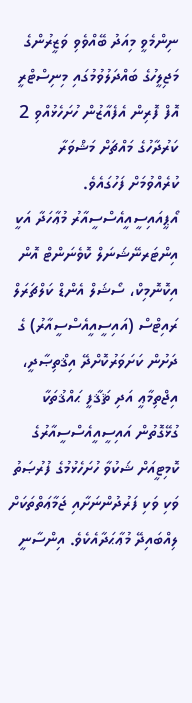ނިންމެވީ މިއަދު ބޭއްވެވި ވަޒީރުންގެ މަޖިލީހުގެ ބައްދަލުވުމުގައި މިނިސްޓްރީ އޮފް ފޮރިން އެފެއާޒުން ހުށަހެޅުއްވި 2 ކަރުދާހުގެ މައްޗަށް މަޝްވަރާ ކުރެއްވުމަށް ފަހުގައެވެ.
އޯޕީއައިސީއީއެސްސީއާރު މުޢާހަދާ އަކީ އިންޓަރނޭޝަނަލް ކޮވެނަންޓް އޮން އިކޮނޮމިކް، ސޯޝަލް އެންޑް ކަލްޗަރަލް ރައިޓްސް (އައިސީއީއެސްސީއާރު) ގެ ދަށުން ކަށަވަރުކޮށްދޭ އިޤްތިޞާދީ، އިޖްތިމާޢީ އަދި ޘަޤާފީ ޙައްޤުތަކާ ގުޅޭގޮތުން އައިސީއީއެސްސީއާރުގެ ކޮމިޓީއަށް ޝަކުވާ ހުށަހެޅުމުގެ ފުރުޞަތު ވަކި ވަކި ފަރުދުންނަށާއި ޖަމާޢަތްތަކަށް ލިއްބައިދޭ މުޢާޙަދާއެކެވެ. އިންސާނީ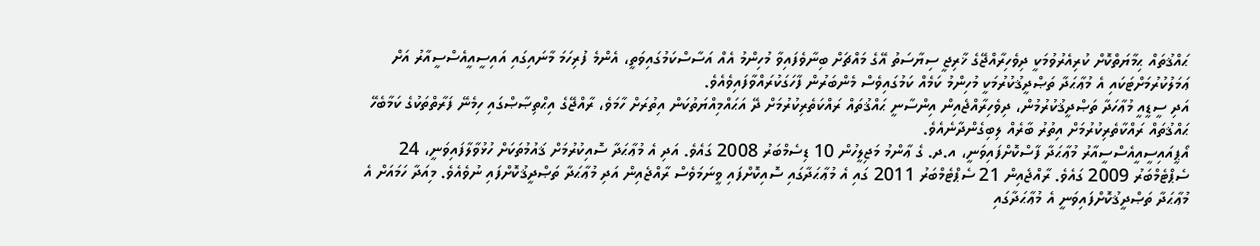ޙައްޤުތައް ޙިމާޔަތްކޮށް ކުރިއެރުވުމަކީ ދިވެހިރާއްޖޭގެ ޚާރިޖީ ސިޔާސަތު އޭގެ މައްޗަށް ބިނާވެފައިވާ މުހިންމު އެއް އަސާސްކަމުގައިވަތީ، އެންމެ ފުރިހަމަ މާނައިގައި އައިސީއީއެސްސީއާރު އަށް ޢަމަލުކުރުމަށްޓަކައި އެ މުޢާޙަދާ ތަޞްދީޤުކުރުމަކީ މުހިންމު ކަމެއް ކަމުގައިވެސް މެންބަރުން ފާހަގަކުރައްވާފައިވެއެވެ.
އަދި ސީޑީއީ މުޢާހަދާ ތަޞްދީޤުކުރުމުން، ދިވެހިރާއްޖެއިން އިންސާނީ ޙައްޤުތައް ރައްކަތެރިކުރުމަށް ދޭ އަޙައްމިއްޔަތުކަން އިތުރަށް ހާމަވެ، ރާއްޖޭގެ އިޙްތިޞާޞްގައި ހިމެނޭ ފަރާތްތަކުގެ ކަމާބެހޭ ޙައްޤުތައް ރައްކާތެރިކުރުމަށް އިތުރު ބާރެއް ލިބިގެންދާނެއެވެ.
އޯޕީއައިސީއީއެސްސީއާރު މުޢާޙަދާ ފާސްކޮށްފައިވަނީ، އ.ދ. ގެ ޢާންމު މަޖިލީހުން 10 ޑިސެމްބަރު 2008 ގައެވެ. އަދި އެ މުޢާޙަދާ ސޮއިކުރުމަށް ޤައުމުތަކަށް ހުޅުވާލާފައިވަނީ، 24 ސެޕްޓެމްބަރު 2009 ގައެވެ. ރާއްޖެއިން 21 ސެޕްޓެމްބަރު 2011 ގައި އެ މުޢާޙަދާގައި ސޮއިކޮށްފައި ވީނަމަވެސް ރާއްޖެއިން އަދި މުޢާޙަދާ ތަޞްދީޤުކޮށްފައި ނުވެއެވެ. މިއަދާ ހަމައަށް އެ މުޢާޙަދާ ތަޞްދީޤުކޮށްފައިވަނީ އެ މުޢާޙަދާގައި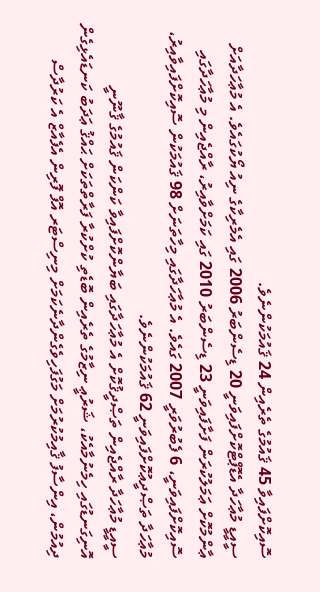ސޮއިކޮށްފައިވާ 45 ޤައުމުގެ ތެރެއިން 24 ޤައުމަކުންނެވެ.
ސީއީޑީ މުޢާހަދާ އެޑޮޕްޓްކޮށްފައިވަނީ 20 ޑިސެންބަރު 2006 ގައި އެމެރިކާގެ ނިއު ޔޯކުގައެވެ. އެ މުޢާހަދާއަށް ޢާންމުކޮށް ޢަމަލުކުރަން ފަށާފައިވަނީ 23 ޑިސެންބަރު 2010 ގައި ކަމަށްވާއިރު، ރާއްޖެއިން މި މުޢާހަދާގައި ސޮއިކޮށްފައިވަނީ، 6 ފެބުރުވަރީ 2007 ގައެވެ. އެ މުޢާހަދާގައި މިހާތަނަށް 98 ޤައުމަކުން ސޮއިކޮށްފައިވާއިރު، މުޢާހަދާ ތަޞްދީޢުކޮށްފައިވަނީ 62 ޤައުމަކުންނެވެ.
ސީއީޑީ މުޢާހަދާ ރާއްޖެއިން ތަޞްދީޤުކޮށް އެ މުޢާހަދާގައި ބަޔާންކޮށްފައިވާ ކަންކަން ޤައުމުގެ ޤާނޫނީ އޮނިގަނޑުގައި ހިމެނުމާއެކު، ޝަރުޢީ ނިޒާމުގެ ތެރެއިން ބޮޑެތި ކުށްކުރާ ފަރާތްތަކަށް ޙައްޤު ޢަދަބު ކަނޑައެޅިގެން ދިއުމުން، އިންސާފު ޤާއިމުކުރުމަށް މަގުފަހިވެގެންދާނެކަމަށް މިނިސްޓަރ އޮފް ފޮރިން އެފެއާޒް އެ ކަރުދާސް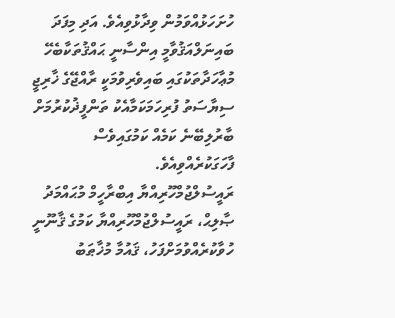ހުށަހަޅުއްވަމުން ވިދާޅުވިއެވެ. އަދި މިފަދަ ބައިނަލްއަޤުވާމީ އިންސާނީ ޙައްޤުތަކާބެހޭ މުޢާހަދާތަކުގައި ބައިވެރިވުމަކީ ރާއްޖޭގެ ޚާރިޖީ ސިޔާސަތު ފުރިހަމަކަމާއެކު ތަންފީޛުކުރުމަށް ބާރުލިބޭނެ ކަމެއް ކަމުގައިވެސް ފާހަގަކުރެއްވިއެވެ.
ރައީސުލްޖުމްހޫރިއްޔާ އިބްރާހީމް މުޙައްމަދު ޞާލިޙް، ރައީސުލްޖުމްހޫރިއްޔާ ކަމުގެ ޤާނޫނީ ހުވާކުރެއްވުމަށްފަހު، ޤައުމާ މުޚާޠަބު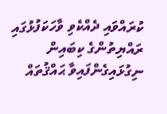ކުރައްވައި ދެއްކެވި ވާހަކަފުޅުގައި ރައްޔިތުންގެ ކިބައިން ނިގުޅައިގެންފައިވާ ޙައްޤުތައް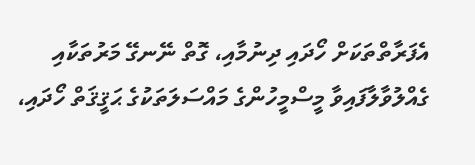އެފަރާތްތަކަށް ހޯދައި ދިނުމާއި، ގޮތް ނޭނގޭ މަރުތަކާއި ގެއްލުވާލާފައިވާ މީސްމީހުންގެ މައްސަލަތަކުގެ ޙަޤީޤަތް ހޯދައި،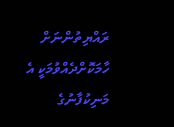ރައްޔިތުންނަށް ހާމަކޮށްދެއްވުމަކީ އެ މަނިކުފާނުގެ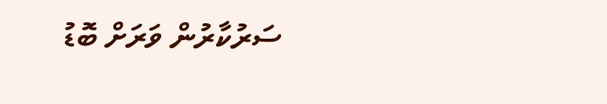ސަރުކާރުން ވަރަށް ބޮޑު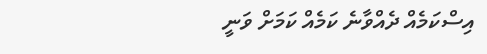އިސްކަމެއް ދެއްވާނެ ކަމެއް ކަމަށް ވަނީ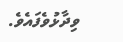ވިދާޅުވެފައެވެ.